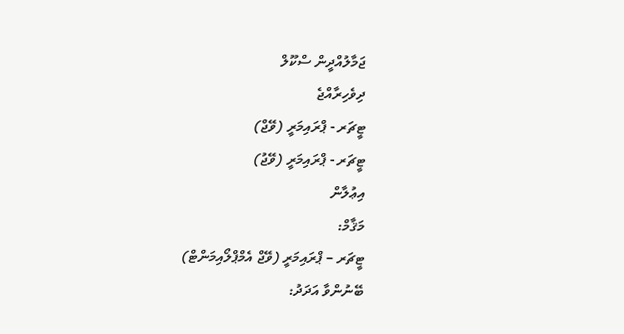ޖަމާލުއްދީން ސްކޫލް
ދިވެހިރާއްޖެ
ޓީޗަރ - ޕްރައިމަރީ (ވޭޖް)
ޓީޗަރ - ޕްރައިމަރީ (ވޭޖު)
އިޢުލާން
މަޤާމް:
ޓީޗަރ – ޕްރައިމަރީ (ވޭޖް އެމްޕްލޯއިމަންޓް)
ބޭނުންވާ އަދަދު: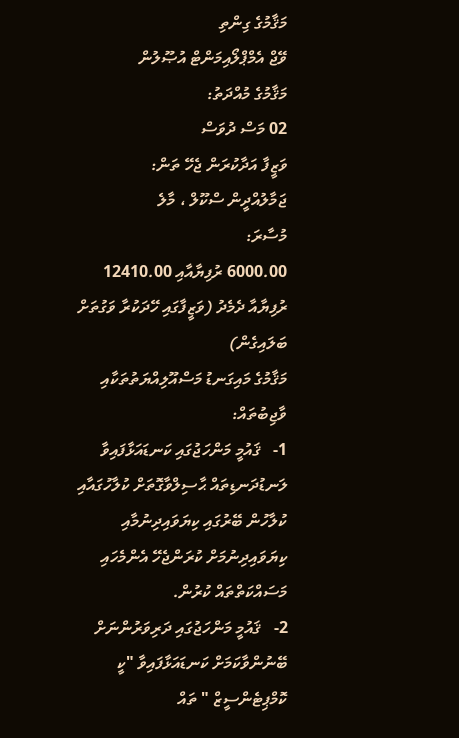މަޤާމުގެ ގިންތި
ވޭޖް އެމްޕްލޯއިމަންޓް އުޞޫލުން
މަޤާމުގެ މުއްދަތު:
02 މަސް ދުވަސް
ވަޒީފާ އަދާކުރަން ޖެހޭ ތަން:
ޖަމާލުއްދީން ސްކޫލް ، މާލެ
މުސާރަ:
6000.00 ރުފިޔާއާއި 12410.00 ރުފިޔާއާ ދެމެދު (ވަޒީފާގައި ހޭދަކުރާ ވަގުތަށް ބަލައިގެން)
މަޤާމުގެ މައިގަނޑު މަސްއޫލިއްޔަތުތަކާއި ވާޖިބުތައް:
1-   ޤައުމީ މަންހަޖުގައި ކަނޑައަޅާފައިވާ ލަނޑުދަނޑިތައް ޙާސިލްވާގޮތަށް ކުލާހުގައާއި ކުލާހުން ބޭރުގައި ކިޔަވައިދިނުމާއި ކިޔަވައިދިނުމަށް ކުރަންޖެހޭ އެންމެހައި މަސައްކަތްތައް ކުރުން.
2-   ޤައުމީ މަންހަޖުގައި ދަރިވަރުންނަށް ބޭނުންވާކަމަށް ކަނޑައަޅާފައިވާ "ކީ ކޮމްޕިޓެންސީޒް " ތައް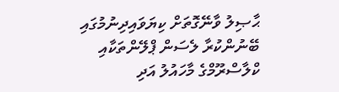ޙާޞިލު ވާނޭގޮތަށް ކިޔަވައިދިނުމުގައި ބޭނުންކުރާ ލެސަން ޕްލޭންތަކާއި ކްލާސްރޫމްގެ މާހައުލު އަދި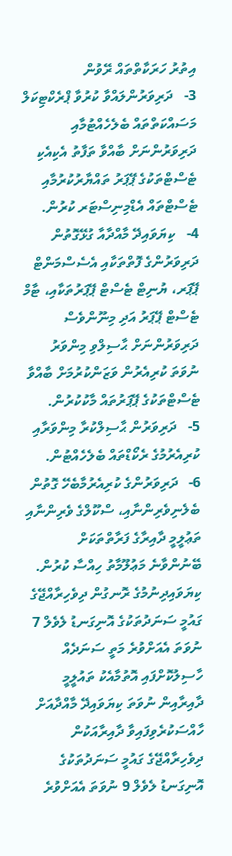އިތުރު ހަރަކާތްތައް ރޭވުން
3-   ދަރިވަރުންލައްވާ ކުރުވާ ޕްރެކްޓިކަލް މަސައްކަތްތައް ބެލެހެއްޓުމާއި ދަރިވަރުންނަށް ބާއްވާ ތަފާތު އެކިއެކި ޓެސްޓްތަކުގެ ޕޭޕަރު ތައްޔާރުކުރުމާއި ޓެސްޓްތައް އެޑްމިނިސްޓަރ ކުރުން.
4-   ކިޔަވައިދޭ މާއްދާއާ ގުޅޭގޮތުން ދަރިވަރުންގެ ފޮތްތަކާއި އެސެސްމަންޓް ޕޭޕަރ، ޔުނިޓް ޓެސްޓް ޕޭޕަރުތަކާއި، ޓާމް ޓެސްޓް ޕޭޕަރު އަދި މިނޫންވެސް ދަރިވަރުންނަށް ޙާސިލްވި މިންވަރު ނުވަތަ ކުރިއެރުން ވަޒަންކުރުމަށް ބާއްވާ ޓެސްޓްތަކުގެ ޕޭޕަރުތައް މާކުކުރުން.
5-   ދަރިވަރުން ޙާސިލްކުރާ މިންވަރާއި ކުރިއެރުމުގެ ރެކޯޑްތައް ބެލެހެއްޓުން.
6-   ދަރިވަރުންގެ ކުރިއެރުމާބެހޭ ގޮތުން ބެލެނިވެރިންނާއި، ސްކޫލްގެ ވެރިންނާއި ތަޢުލީމީ ދާއިރާގެ ފަރާތްތަކަށް ބޭނުންވާނެ މަޢުލޫމާތު ހިއްސާ ކުރުން.
ކިޔަވައިދިނުމުގެ ރޮނގުން ދިވެހިރާއްޖޭގެ ގައުމީ ސަނަދުތަކުގެ އޮނިގަނޑު ލެވެލް 7 ނުވަތަ އެއަށްވުރެ މަތީ ސަނަދެއް ހާސިލުކޮށްފައި އޮތުމާއެކު ތައުލީމީ ދާއިރާއިން ނުވަތަ ކިޔަވައިދޭ މާއްދާއަށް  ހާއްސަކުރެވިފައިވާ ދާއިރާއަކުން ދިވެހިރާއްޖޭގެ ގައުމީ ސަނަދުތަކުގެ އޮނިގަނޑު ލެވެލް 9 ނުވަތަ އެއަށްވުރެ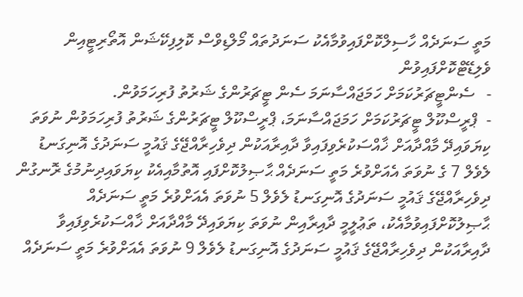މަތީ ސަނަދެއް ހާސިލްކޮށްފައިވުމާއެކު ސަނަދުތައް މޯލްޑިވްސް ކޮލިފިކޭޝަން އޮތޯރިޓީއިން ވެލިޑޭޓްކޮށްފައިވުން
-   ސެންޓީޗަރުކަމަށް ހަމަޖައްސާނަމަ ސެން ޓީޗަރުންގެ ޝަރުތު ފުރިހަމަވުން.
-  ޕްރީސްކޫލް ޓީޗަރުކަމަށް ހަމަޖައްސާނަމަ، ޕްރީސްކޫލް ޓީޗަރުންގެ ޝަރުތު ފުރިހަމަވުން ނުވަތަ
ކިޔަވައިދޭ މާއްދާއަށް ޚާއްސަކުރެވިފައިވާ ދާއިރާއަކުން ދިވެހިރާއްޖޭގެ ޤައުމީ ސަނަދުގެ އޮނިގަނޑު ލެވެލް 7 ގެ ނުވަތަ އެއަށްވުރެ މަތީ ސަނަދެއް ޙާޞިލުކޮށްފައި އޮތުމާއިއެކު ކިޔަވައިދިނުމުގެ ރޮނގުން ދިވެހިރާއްޖޭގެ ޤައުމީ ސަނަދުގެ އޮނިގަނޑު ލެވެލް 5 ނުވަތަ އެއަށްވުރެ މަތީ ސަނަދެއް ޙާޞިލުކޮށްފައިވުމާއެކު، ތަޢުލީމީ ދާއިރާއިން ނުވަތަ ކިޔަވައިދޭ މާއްދާއަށް ޚާއްސަކުރެވިފައިވާ ދާއިރާއަކުން ދިވެހިރާއްޖޭގެ ޤައުމީ ސަނަދުގެ އޮނިގަނޑު ލެވެލް 9 ނުވަތަ އެއަށްވުރެ މަތީ ސަނަދެއް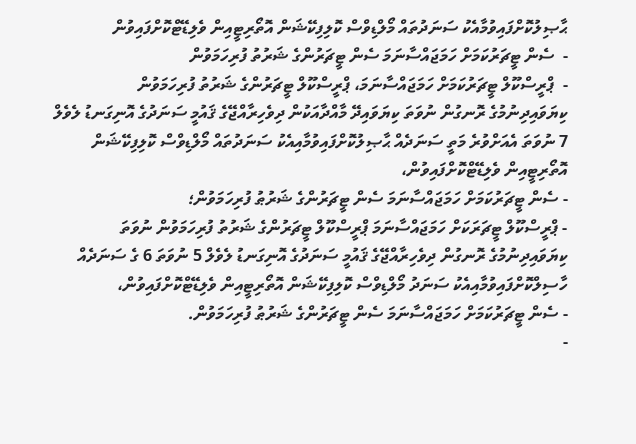ޙާޞިލުކޮށްފައިވުމާއެކު ސަނަދުތައް މޯލްޑިވްސް ކޮލިފިކޭޝަން އޮތޯރިޓީއިން ވެލިޑޭޓްކޮށްފައިވުން
-  ސެން ޓީޗަރުކަމަށް ހަމަޖައްސާނަމަ ސެން ޓީޗަރުންގެ ޝަރުތު ފުރިހަމަވުން
-  ޕްރީސްކޫލް ޓީޗަރުކަމަށް ހަމަޖައްސާނަމަ، ޕްރީސްކޫލް ޓީޗަރުންގެ ޝަރުތު ފުރިހަމަވުން
ކިޔަވައިދިނުމުގެ ރޮނގުން ނުވަތަ ކިޔަވައިދޭ މާއްދާއަކުން ދިވެހިރާއްޖޭގެ ޤައުމީ ސަނަދުގެ އޮނިގަނޑު ލެވެލް 7 ނުވަތަ އެއަށްވުރެ މަތީ ސަނަދެއް ޙާޞިލުކޮށްފައިވުމާއިއެކު ސަނަދުތައް މޯލްޑިވްސް ކޮލިފިކޭޝަން އޮތޯރިޓީއިން ވެލިޑޭޓްކޮށްފައިވުން،
- ސެން ޓީޗަރުކަމަށް ހަމަޖައްސާނަމަ ސެން ޓީޗަރުންގެ ޝަރުޠު ފުރިހަމަވުން؛
- ޕްރީސްކޫލް ޓީޗަރަކަށް ހަމަޖައްސާނަމަ ޕްރީސްކޫލް ޓީޗަރުންގެ ޝަރުތު ފުރިހަމަވުން ނުވަތަ
ކިޔަވައިދިނުމުގެ ރޮނގުން ދިވެހިރާއްޖޭގެ ޤައުމީ ސަނަދުގެ އޮނިގަނޑު ލެވެލް 5 ނުވަތަ 6 ގެ ސަނަދެއް ހާސިލްކޮށްފައިވުމާއިއެކު ސަނަދު މޯލްޑިވްސް ކޮލިފިކޭޝަން އޮތޯރިޓީއިން ވެލިޑޭޓްކޮށްފައިވުން،
- ސެން ޓީޗަރުކަމަށް ހަމަޖައްސާނަމަ ސެން ޓީޗަރުންގެ ޝަރުޠު ފުރިހަމަވުން.
-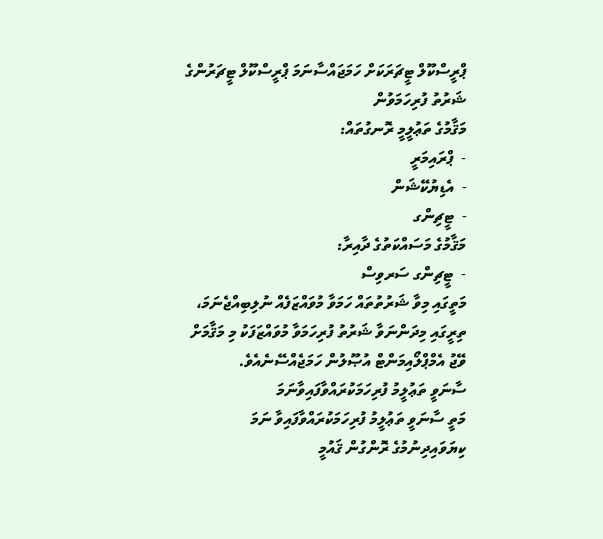ޕްރީސްކޫލް ޓީޗަރަކަށް ހަމަޖައްސާނަމަ ޕްރީސްކޫލް ޓީޗަރުންގެ ޝަރުތު ފުރިހަމަވުން
މަޤާމުގެ ތަޢުލީމީ ރޮނގުތައް:
-  ޕްރައިމަރީ
-  އެޑިޔުކޭޝަން
-  ޓީޗިންގ
މަޤާމުގެ މަސައްކަތުގެ ދާއިރާ:
-  ޓީޗިންގ ސަރވިސް
މަތީގައި މިވާ ޝަރުތުތައް ހަމަވާ މުވައްޒަފެއް ނުލިބިއްޖެނަމަ، ތިރީގައި މިދަންނަވާ ޝަރުތު ފުރިހަމަވާ މުވައްޒަފަކު މި މަޤާމަށް ވޭޖު އެމްޕްލޯއިމަންޓް އުޞޫލުން ހަމަޖެއްސޭނެއެވެ.
ސާނަވީ ތަޢުލީމު ފުރިހަމަކުރައްވާފައިވާނަމަ
މަތީ ސާނަވީ ތަޢުލީމު ފުރިހަމަކުރައްވާފައިވާ ނަމަ
ކިޔަވައިދިނުމުގެ ރޮންގުން ޤައުމީ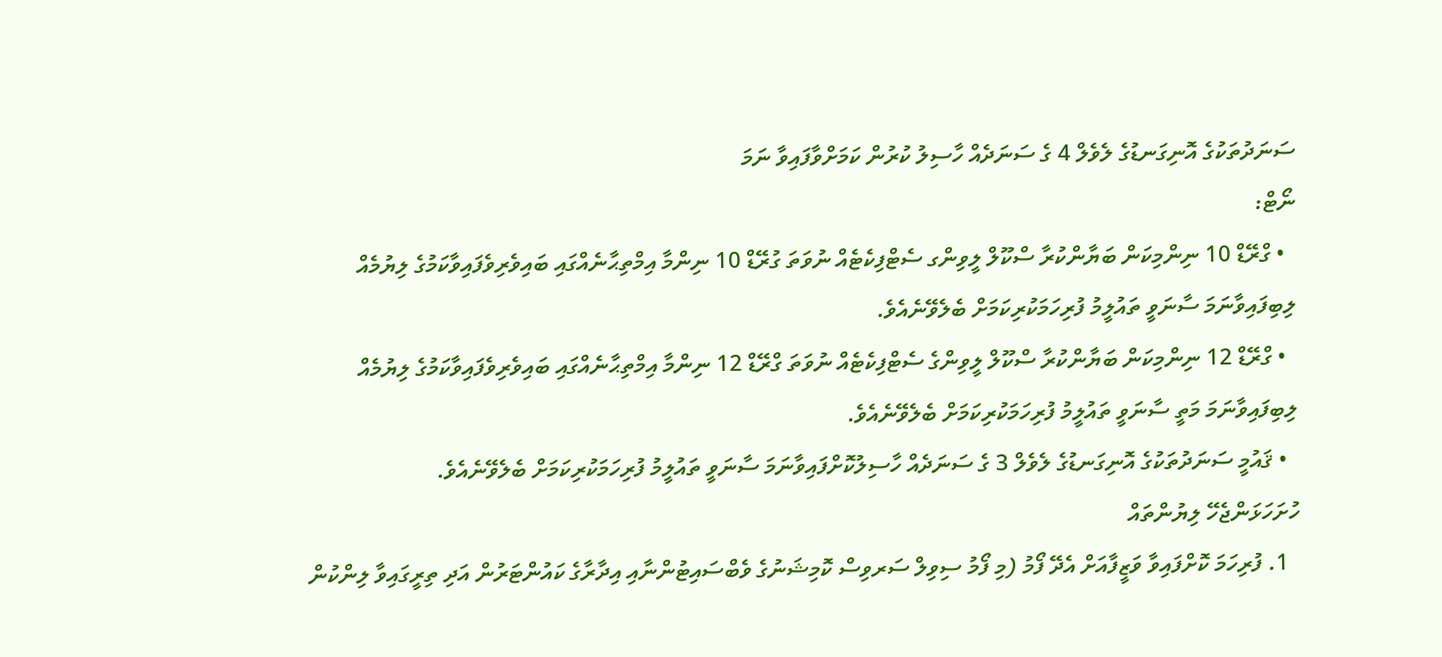ސަނަދުތަކުގެ އޮނިގަނޑުގެ ލެވެލް 4 ގެ ސަނަދެއް ހާސިލު ކުރުން ކަމަށްވާފައިވާ ނަމަ
ނޯޓް:
  • ގްރޭޑް 10 ނިންމިކަން ބަޔާންކުރާ ސްކޫލް ލީވިންގ ސެޓްފިކެޓެއް ނުވަތަ ގުރޭޑް 10 ނިންމާ އިމްތިޙާނެއްގައި ބައިވެރިވެފައިވާކަމުގެ ލިޔުމެއް ލިބިފައިވާނަމަ ސާނަވީ ތައުލީމު ފުރިހަމަކުރިކަމަށް ބެލެވޭނެއެވެ.
  • ގްރޭޑް 12 ނިންމިކަން ބަޔާންކުރާ ސްކޫލް ލީވިންގެ ސެޓްފިކެޓެއް ނުވަތަ ގްރޭޑް 12 ނިންމާ އިމްތިޙާނެއްގައި ބައިވެރިވެފައިވާކަމުގެ ލިޔުމެއް ލިބިފައިވާނަމަ މަތީ ސާނަވީ ތައުލީމު ފުރިހަމަކުރިކަމަށް ބެލެވޭނެއެވެ.
  • ޤައުމީ ސަނަދުތަކުގެ އޮނިގަނޑުގެ ލެވެލް 3 ގެ ސަނަދެއް ހާސިލުކޮށްފައިވާނަމަ ސާނަވީ ތައުލީމު ފުރިހަމަކުރިކަމަށް ބެލެވޭނެއެވެ.
ހުށަހަޅަންޖެހޭ ލިޔުންތައް
  1. ފުރިހަމަ ކޮށްފައިވާ ވަޒީފާއަށް އެދޭ ފޯމު (މި ފޯމު ސިވިލް ސަރވިސް ކޮމިޝަނުގެ ވެބްސައިޓުންނާއި އިދާރާގެ ކައުންޓަރުން އަދި ތިރީގައިވާ ލިންކުން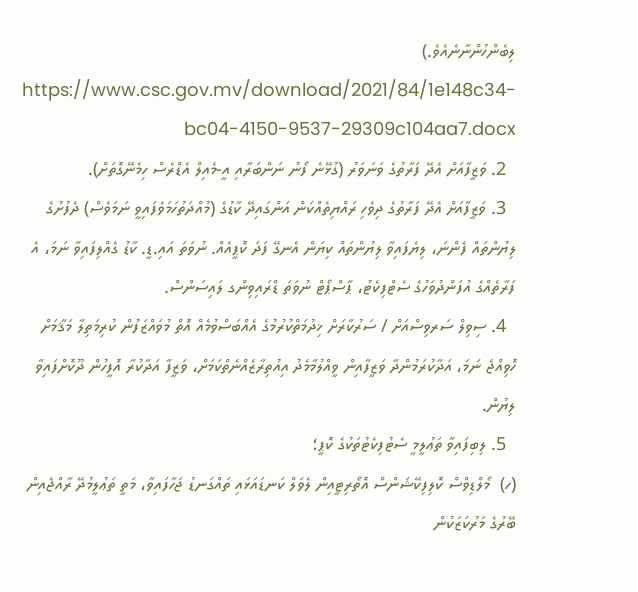ލިބެންހުންނާނެއެވެ.)  https://www.csc.gov.mv/download/2021/84/1e148c34-bc04-4150-9537-29309c104aa7.docx
  2. ވަޒީފާއަށް އެދޭ ފަރާތުގެ ވަނަވަރު (ގުޅޭނެ ފޯނު ނަންބަރާއި އީ-މެއިލް އެޑްރެސް ހިމެނޭގޮތަށް).
  3. ވަޒީފާއަށް އެދޭ ފަރާތުގެ ދިވެހި ރައްޔިތެއްކަން އަންގައިދޭ ކާޑުގެ (މުއްދަތުހަމަވެފައިވީ ނަމަވެސް) ދެފުށުގެ ލިޔުންތައް ފެންނަ، ލިޔެފައިވާ ލިޔުންތައް ކިޔަން އެނގޭ ފަދަ ކޮޕީއެއް. ނުވަތަ އައި.ޑީ. ކާޑު ގެއްލިފައިވާ ނަމަ، އެ ފަރާތެއްގެ އުފަންދުވަހުގެ ސެޓްފިކެޓު، ޕާސްޕޯޓް ނުވަތަ ޑްރައިވިންގ ލައިސަންސް.
  4. ސިވިލް ސަރވިސްއަށް / ސަރުކާރަށް ޚިދުމަތްކުރުމުގެ އެއްބަސްވުމެއް އޮތް މުވައްޒަފުން ކުރިމަތިލާ މަޤާމަށް ހޮވިއްޖެ ނަމަ، އަދާކުރަމުންދާ ވަޒީފާއިން ވީއްލުމާމެދު އިއުތިރާޒެއްނެތްކަމަށް، ވަޒީފާ އަދާކުރާ އޮފީހުން ދޫކޮށްފައިވާ ލިޔުން.
  5. ލިބިފައިވާ ތަޢުލީމީ ސެޓުފިކެޓުތަކުގެ ކޮޕީ؛
(ހ)  މޯލްޑިވްސް ކޮލިފިކޭޝަންސް އޮތޯރިޓީއިން ލެވަލް ކަނޑައަޅައި ތައްގަނޑު ޖަހާފައިވާ، މަތީ ތަޢުލީމުދޭ ރާއްޖެއިން ބޭރުގެ މަރުކަޒަކުން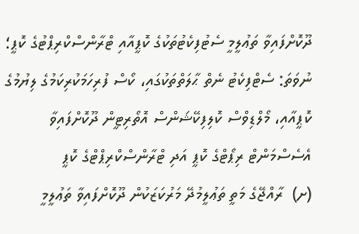ދޫކޮށްފައިވާ ތަޢުލީމީ ސެޓުފިކެޓުތަކުގެ ކޮޕީއާއި ޓްރާންސްކްރިޕްޓުގެ ކޮޕީ؛ ނުވަތަ: ސެޓްފިކެޓު ނެތް ޙާލަތްތަކުގައި، ކޯސް ފުރިހަމަކުރިކަމުގެ ލިޔުމުގެ ކޮޕީއާއި، މޯލްޑިވްސް ކޮލިފިކޭޝަންސް އޮތޯރިޓީން ދޫކޮށްފައިވާ އެސެސްމަންޓް ރިޕޯޓްގެ ކޮޕީ އަދި ޓްރާންސްކްރިޕްޓްގެ ކޮޕީ
(ށ)  ރާއްޖޭގެ މަތީ ތަޢުލީމުދޭ މަރުކަޒަކުން ދޫކޮށްފައިވާ ތަޢުލީމީ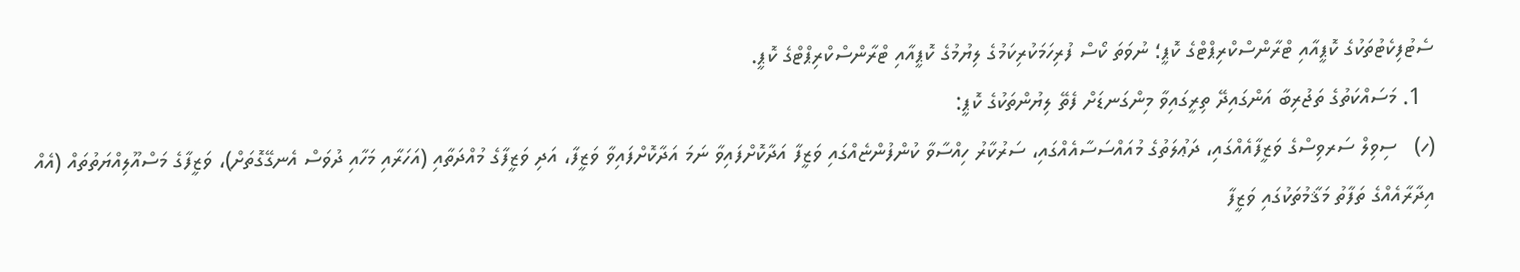ސެޓުފިކެޓުތަކުގެ ކޮޕީއާއި ޓްރާންސްކްރިޕްޓްގެ ކޮޕީ؛ ނުވަތަ ކޯސް ފުރިހަމަކުރިކަމުގެ ލިޔުމުގެ ކޮޕީއާއި ޓްރާންސްކްރިޕްޓްގެ ކޮޕީ.
  1. މަސައްކަތުގެ ތަޖުރިބާ އަންގައިދޭ ތިރީގައިވާ މިންގަނޑަށް ފެތޭ ލިޔުންތަކުގެ ކޮޕީ:
(ހ)   ސިވިލް ސަރވިސްގެ ވަޒީފާއެއްގައި، ދަޢުލަތުގެ މުއައްސަސާއެއްގައި، ސަރުކާރު ހިއްސާވާ ކުންފުންޏެއްގައި ވަޒީފާ އަދާކޮށްފައިވާ ނަމަ އަދާކޮށްފައިވާ ވަޒީފާ، އަދި ވަޒީފާގެ މުއްދަތާއި (އަހަރާއި މަހާއި ދުވަސް އެނގޭގޮތަށް)، ވަޒީފާގެ މަސްއޫލިއްޔަތުތައް (އެއް އިދާރާއެއްގެ ތަފާތު މަޤާމުތަކުގައި ވަޒީފާ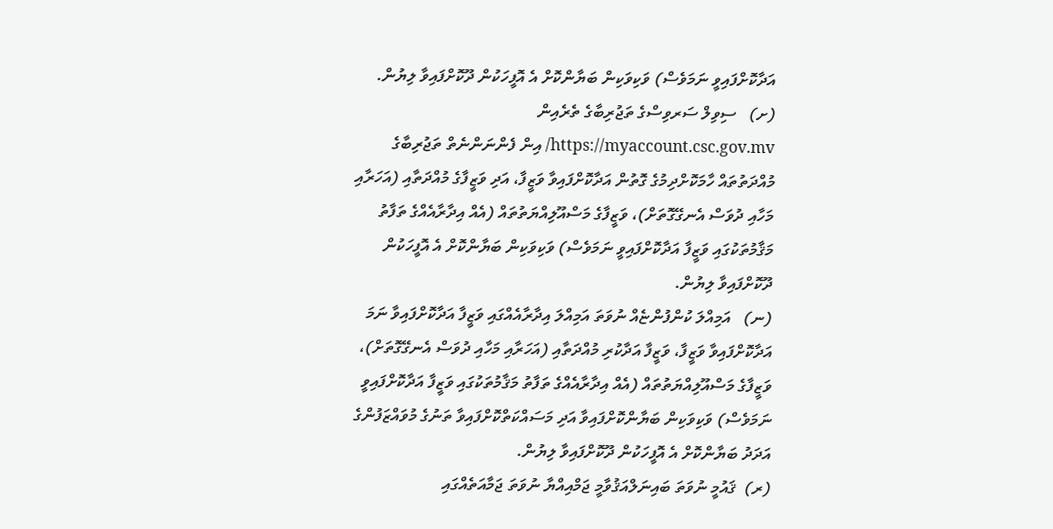އަދާކޮށްފައިވީ ނަމަވެސް) ވަކިވަކިން ބަޔާންކޮށް އެ އޮފީހަކުން ދޫކޮށްފައިވާ ލިޔުން.
(ށ)   ސިވިލް ސަރވިސްގެ ތަޖުރިބާގެ ތެރެއިން https://myaccount.csc.gov.mv/ އިން ފެންނަންނެތް ތަޖުރިބާގެ މުއްދަތުތައް ހާމަކޮށްދިމުގެ ގޮތުން އަދާކޮށްފައިވާ ވަޒީފާ، އަދި ވަޒީފާގެ މުއްދަތާއި (އަހަރާއި މަހާއި ދުވަސް އެނގޭގޮތަށް)، ވަޒީފާގެ މަސްއޫލިއްޔަތުތައް (އެއް އިދާރާއެއްގެ ތަފާތު މަޤާމުތަކުގައި ވަޒީފާ އަދާކޮށްފައިވީ ނަމަވެސް) ވަކިވަކިން ބަޔާންކޮށް އެ އޮފީހަކުން ދޫކޮށްފައިވާ ލިޔުން.
(ނ)   އަމިއްލަ ކުންފުންޏެއް ނުވަތަ އަމިއްލަ އިދާރާއެއްގައި ވަޒީފާ އަދާކޮށްފައިވާ ނަމަ އަދާކޮށްފައިވާ ވަޒީފާ، ވަޒީފާ އަދާކުރި މުއްދަތާއި (އަހަރާއި މަހާއި ދުވަސް އެނގޭގޮތަށް)، ވަޒީފާގެ މަސްއޫލިއްޔަތުތައް (އެއް އިދާރާއެއްގެ ތަފާތު މަޤާމުތަކުގައި ވަޒީފާ އަދާކޮށްފައިވީ ނަމަވެސް) ވަކިވަކިން ބަޔާންކޮށްފައިވާ އަދި މަސައްކަތްކޮށްފައިވާ ތަނުގެ މުވައްޒަފުންގެ އަދަދު ބަޔާންކޮށް އެ އޮފީހަކުން ދޫކޮށްފައިވާ ލިޔުން.
(ރ)  ޤައުމީ ނުވަތަ ބައިނަލްއަޤުވާމީ ޖަމްއިއްޔާ ނުވަތަ ޖަމާއަތެއްގައި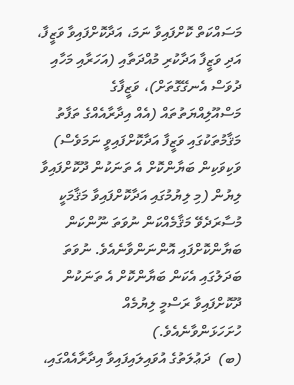މަސައްކަތް ކޮށްފައިވާ ނަމަ، އަދާކޮށްފައިވާ ވަޒީފާ، އަދި ވަޒީފާ އަދާކުރި މުއްދަތާއި (އަހަރާއި މަހާއި ދުވަސް އެނގޭގޮތަށް)، ވަޒީފާގެ މަސްއޫލިއްޔަތުތައް (އެއް އިދާރާއެއްގެ ތަފާތު މަޤާމުތަކުގައި ވަޒީފާ އަދާކޮށްފައިވީ ނަމަވެސް) ވަކިވަކިން ބަޔާންކޮށް އެ ތަނަކުން ދޫކޮށްފައިވާ ލިޔުން (މި ލިޔުމުގައި އަދާކޮށްފައިވާ މަޤާމަކީ މުސާރަދެވޭ މަޤާމެއްކަން ނުވަތަ ނޫންކަން ބަޔާންކޮށްފައި އޮންނަންވާނެއެވެ. ނުވަތަ ބަދަލުގައި އެކަން ބަޔާންކޮށް އެ ތަނަކުން ދޫކޮށްފައިވާ ރަސްމީ ލިޔުމެއް ހުށަހަޅަންވާނެއެވެ.)
(ބ)  ދަޢުލަތުގެ އުވައިލައިފައިވާ އިދާރާއެއްގައި،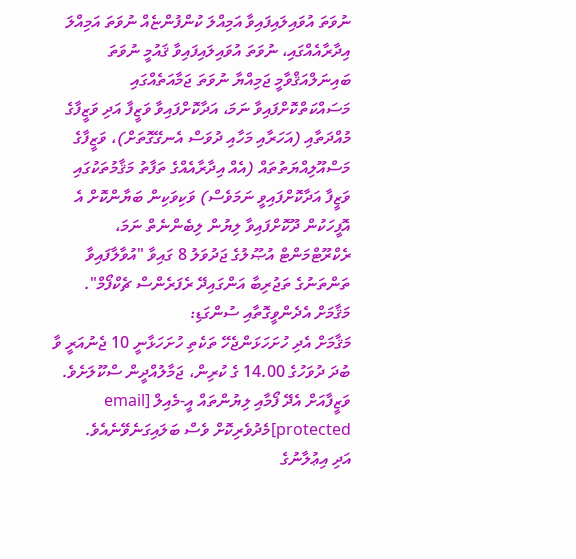ނުވަތަ އުވައިލައިފައިވާ އަމިއްލަ ކުންފުންޏެއް ނުވަތަ އަމިއްލަ އިދާރާއެއްގައި، ނުވަތަ އުވައިލައިފައިވާ ޤައުމީ ނުވަތަ ބައިނަލްއަޤްވާމީ ޖަމިއްޔާ ނުވަތަ ޖަމާއަތެއްގައި މަސައްކަތްކޮށްފައިވާ ނަމަ، އަދާކޮށްފައިވާ ވަޒީފާ އަދި ވަޒީފާގެ މުއްދަތާއި (އަހަރާއި މަހާއި ދުވަސް އެނގޭގޮތަށް)، ވަޒީފާގެ މަސްއޫލިއްޔަތުތައް (އެއް އިދާރާއެއްގެ ތަފާތު މަޤާމުތަކުގައި ވަޒީފާ އަދާކޮށްފައިވީ ނަމަވެސް) ވަކިވަކިން ބަޔާންކޮށް އެ އޮފީހަކުން ދޫކޮށްފައިވާ ލިޔުން ލިބެންނެތް ނަމަ، ރެކްރޫޓްމަންޓް އުޞޫލުގެ ޖަދުވަލު 8 ގައިވާ "އުވާލާފައިވާ ތަންތަނުގެ ތަޖުރިބާ އަންގައިދޭ ރެފަރެންސް ޗެކްފޯމް".
މަޤާމަށް އެދެންވީގޮތާއި ސުންގަޑި:
މަޤާމަށް އެދި ހުށަހަޅަންޖެހޭ ތަކެތި ހުށަހަޅާނީ 10 ޖެނުއަރީ ވާ ބުދަ ދުވަހުގެ 14.00 ގެ ކުރިން، ޖަމާލުއްދީން ސްކޫލަށެވެ. ވަޒީފާއަށް އެދޭ ފޯމާއި ލިޔުންތައް އީ-މެއިލް [email protected]މެދުވެރިކޮށް ވެސް ބަލައިގަނެވޭނެއެވެ.
އަދި އިޢުލާނުގެ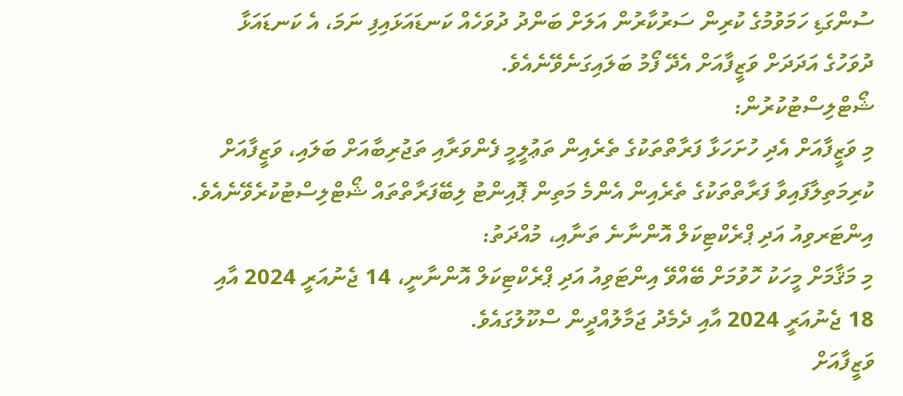ސުންގަޑި ހަމަވުމުގެ ކުރިން ސަރުކާރުން އަލަށް ބަންދު ދުވަހެއް ކަނޑައަޅައިފި ނަމަ، އެ ކަނޑައަޅާ ދުވަހުގެ އަދަދަށް ވަޒީފާއަށް އެދޭ ފޯމު ބަލައިގަނެވޭނެއެވެ.
ޝޯޓްލިސްޓުކުރުން:
މި ވަޒީފާއަށް އެދި ހުށަހަޅާ ފަރާތްތަކުގެ ތެރެއިން ތަޢުލީމީ ފެންވަރާއި ތަޖުރިބާއަށް ބަލައި، ވަޒީފާއަށް ކުރިމަތިލާފައިވާ ފަރާތްތަކުގެ ތެރެއިން އެންމެ މަތިން ޕޮއިންޓު ލިބޭފަރާތްތައް ޝޯޓްލިސްޓުކުރެވޭނެއެވެ.
އިންޓަރވިއު އަދި ޕްރެކްޓިކަލް އޮންނާނެ ތަނާއި، މުއްދަތު:
މި މަޤާމަށް މީހަކު ހޮވުމަށް ބޭއްވޭ އިންޓަވިއު އަދި ޕްރެކްޓިކަލް އޮންނާނީ، 14 ޖެނުއަރީ 2024 އާއި 18 ޖެނުއަރީ 2024 އާއި ދެމެދު ޖަމާލުއްދީން ސްކޫލުގައެވެ.
ވަޒީފާއަށް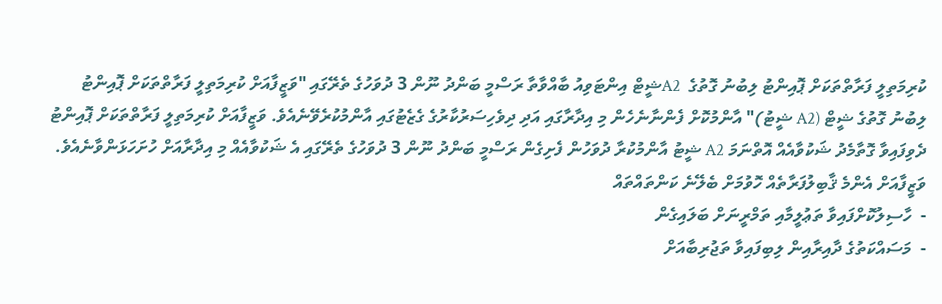ކުރިމަތިލީ ފަރާތްތަކަށް ޕޮއިންޓު ލިބުނު ގޮތުގެ  A2ޝީޓް އިންޓަވިއު ބާއްވާތާ ރަސްމީ ބަންދު ނޫން 3 ދުވަހުގެ ތެރޭގައި "ވަޒީފާއަށް ކުރިމަތިލީ ފަރާތްތަކަށް ޕޮއިންޓު ލިބުނު ގޮތުގެ ޝީޓް (A2 ޝީޓު)" އާންމުކޮށް ފެންނާނެހެން މި އިދާރާގައި އަދި ދިވެހިސަރުކާރުގެ ގެޒެޓުގައި އާންމުކުރެވޭނެއެވެ. ވަޒީފާއަށް ކުރިމަތިލީ ފަރާތްތަކަށް ޕޮއިންޓު ދެވިފައިވާ ގޮތާމެދު ޝަކުވާއެއް އޮތްނަމަ A2 ޝީޓު އާންމުކުރާ ދުވަހުން ފެށިގެން ރަސްމީ ބަންދު ނޫން 3 ދުވަހުގެ ތެރޭގައި އެ ޝަކުވާއެއް މި އިދާރާއަށް ހުށަހަޅަންވާނެއެވެ.
ވަޒީފާއަށް އެންމެ ޤާބިލުފަރާތެއް ހޮވުމަށް ބެލޭނެ ކަންތައްތައް
-  ހާސިލުކޮށްފައިވާ ތަޢުލީމާއި ތަމްރީނަށް ބަލައިގެން
-  މަސައްކަތުގެ ދާއިރާއިން ލިބިފައިވާ ތަޖުރިބާއަށް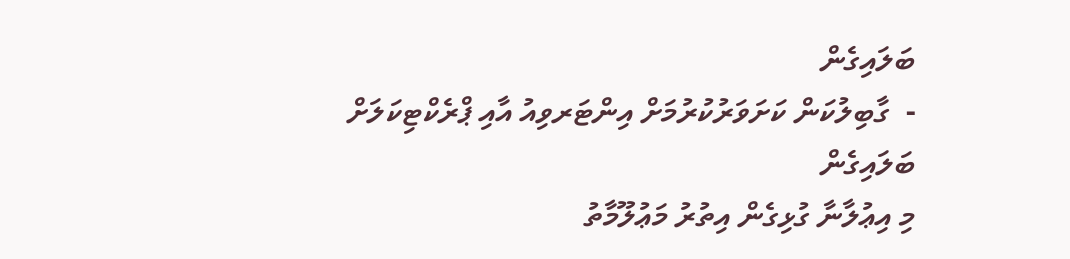ބަލައިގެން
-  ގާބިލުކަން ކަށަވަރުކުރުމަށް އިންޓަރވިއު އާއި ޕްރެކްޓިކަލަށް ބަލައިގެން
މި އިޢުލާނާ ގުޅިގެން އިތުރު މަޢުލޫމާތު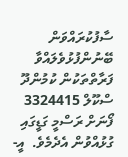ސާފުކުރައްވަން ބޭނުންފުޅުވެލައްވާ ފަރާތްތަކުން ކުމުންދޫ ސްކޫލް 3324415 ފޯނަށް ރަސްމީ ގަޑީގައި ގުޅުއްވުން އެދެމެވެ.  އީ-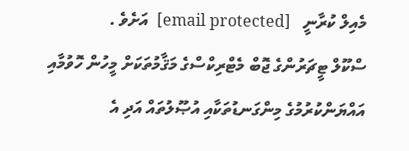މެއިލް ކުރާނީ   [email protected]  އަށެވެ .
ސްކޫލް ޓީޗަރުންގެ ޖޮބް މެޓްރިކްސްގެ މަޤާމުތަކަށް މީހުން ހޮވުމާއި އައްޔަންކުރުމުގެ މިންގަނޑުތަކާއި އުޞޫލުތައް އަދި އެ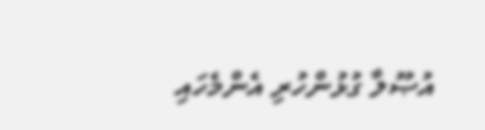އުޞޫލާ ގުޅުންހުރި އެންމެހައި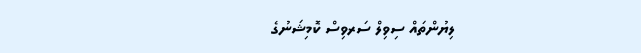ލިޔުންތައް ސިވިލް ސަރވިސް ކޮމިޝަނުގެ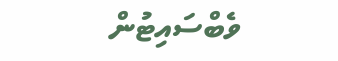ވެބްސައިޓުން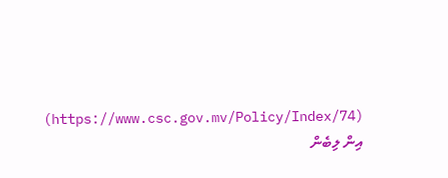(https://www.csc.gov.mv/Policy/Index/74) އިން ލިބެން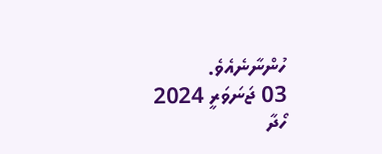ހުންނާނެއެވެ.
03 ޖަނަވަރީ 2024
ހޯދާ